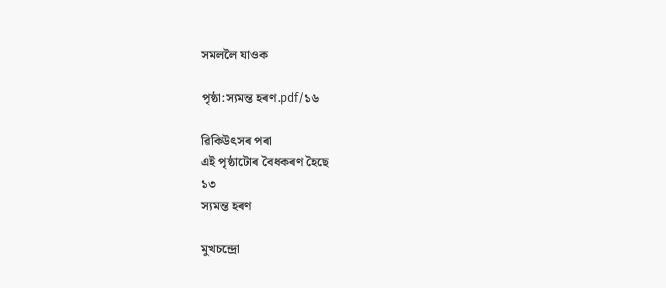সমললৈ যাওক

পৃষ্ঠা:স্যমন্ত হৰণ.pdf/১৬

ৱিকিউৎসৰ পৰা
এই পৃষ্ঠাটোৰ বৈধকৰণ হৈছে
১৩
স্যমন্ত হৰণ

মুখচন্দ্ৰো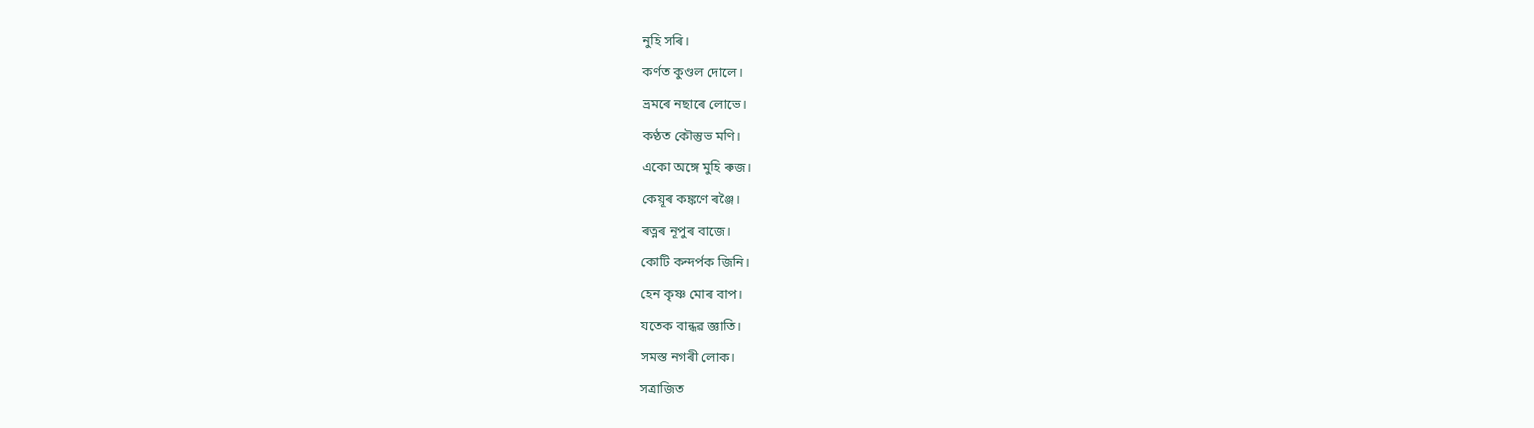নুহি সৰি।
কৰ্ণত কুণ্ডল দোলে।
ভ্ৰমৰে নছাৰে লোভে।
কণ্ঠত কৌস্তুভ মণি।
একো অঙ্গে মুহি ৰুজ।
কেয়ূৰ কঙ্কণে ৰঞ্জৈ।
ৰত্নৰ নূপুৰ বাজে।
কোটি কন্দৰ্পক জিনি।
হেন কৃষ্ণ মোৰ বাপ।
যতেক বান্ধৱ জ্ঞাতি।
সমস্ত নগৰী লোক।
সত্ৰাজিত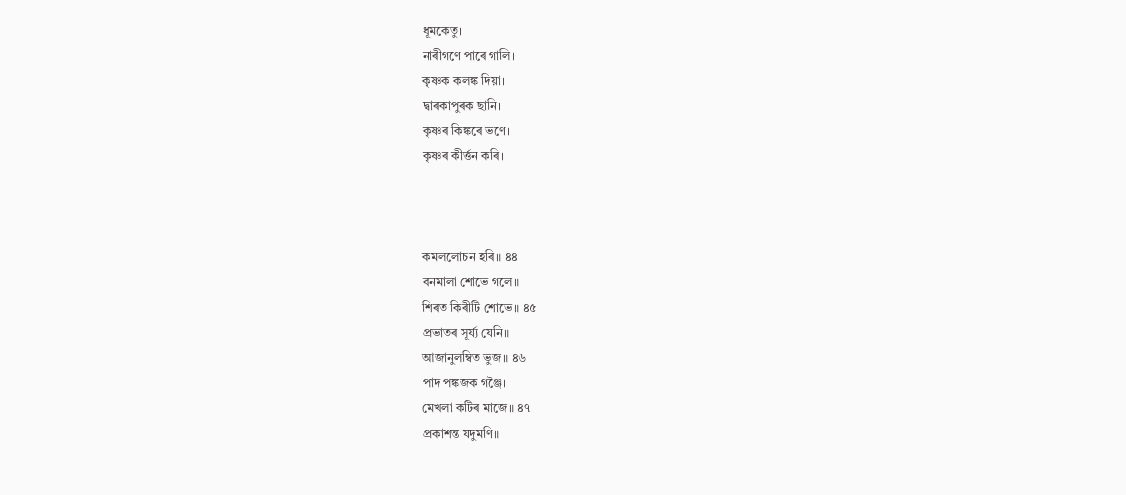ধূমকেতু।
নাৰীগণে পাৰে গালি।
কৃষ্ণক কলঙ্ক দিয়া।
দ্বাৰকাপুৰক ছানি।
কৃষ্ণৰ কিঙ্কৰে ভণে।
কৃষ্ণৰ কীৰ্ত্তন কৰি।



কমললোচন হৰি॥ ৪৪
বনমালা শোভে গলে॥
শিৰত কিৰীটি শোভে॥ ৪৫
প্ৰভাতৰ সূৰ্য্য যেনি॥
আজানুলম্বিত ভুজ॥ ৪৬
পাদ পঙ্কজক গঞ্জৈ।
মেখলা কটিৰ মাজে॥ ৪৭
প্ৰকাশন্ত যদুমণি॥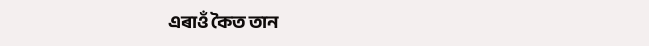এৰাওঁ কৈত তান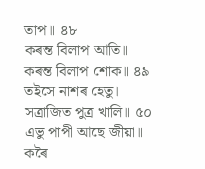তাপ॥ ৪৮
কৰন্ত বিলাপ আতি॥
কৰন্ত বিলাপ শোক॥ ৪৯
তইসে নাশৰ হেতু।
সত্ৰাজিত পুত্ৰ খালি॥ ৫০
এভু পাপী আছে জীয়া॥
কৰৈ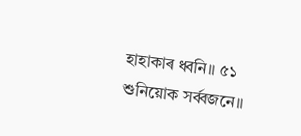হাহাকাৰ ধ্বনি॥ ৫১
শুনিয়োক সৰ্ব্বজনে॥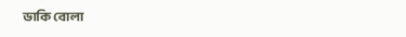ডাকি বোলা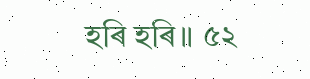হৰি হৰি॥ ৫২